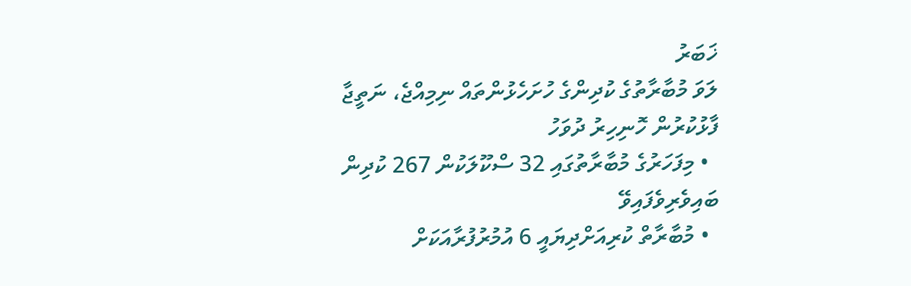ޚަބަރު
ލަވަ މުބާރާތުގެ ކުދިންގެ ހުށަހެޅުންތައް ނިމިއްޖެ، ނަތީޖާ ފާޅުކުރުން ހޮނިހިރު ދުވަހު
  • މިފަހަރުގެ މުބާރާތުގައި 32 ސްކޫލަކުން 267 ކުދިން ބައިވެރިވެފައިވޭ
  • މުބާރާތް ކުރިއަށްދިޔައީ 6 އުމުރުފުރާއަކަށް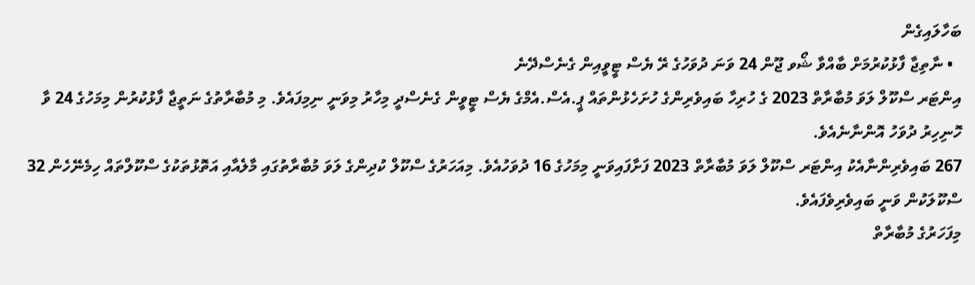ބަހާލައިގެން
  • ނާތިޖާ ފާޅުކުރުމަށް ބާއްވާ ޝޯވ ޖޫން 24 ވަނަ ދުވަހުގެ ރޭ ޔެސް ޓީވީއިން ގެނެސްދޭނެ
އިންޓަރ ސްކޫލް ލަވަ މުބާރާތް 2023 ގެ ހުރިހާ ބައިވެރިންގެ ހުށަހެޅުންތައް ޕީ.އެސް.އެމްގެ ޔެސް ޓީވީން ގެނެސްދީ މިހާރު މިވަނީ ނިމިފައެވެ. މި މުބާރާތުގެ ނަތީޖާ ފާޅުކުރުން މިމަހުގެ 24 ވާ ހޮނިހިރު ދުވަހު އޮންނާނެއެވެ.
267 ބައިވެރިންނާއެކު އިންޓަރ ސްކޫލް ލަވަ މުބާރާތް 2023 ފަށާފައިވަނީ މިމަހުގެ 16 ދުވަހުއެވެ. މިއަހަރުގެ ސްކޫލް ކުދިންގެ ލަވަ މުބާރާތުގައި މާލެއާއި އަތޮޅުތަކުގެ ސްކޫލްތައް ހިމެނޭހެން 32 ސްކޫލަކުން ވަނީ ބައިވެރިވެފައެވެ.
މިފަހަރުގެ މުބާރާތް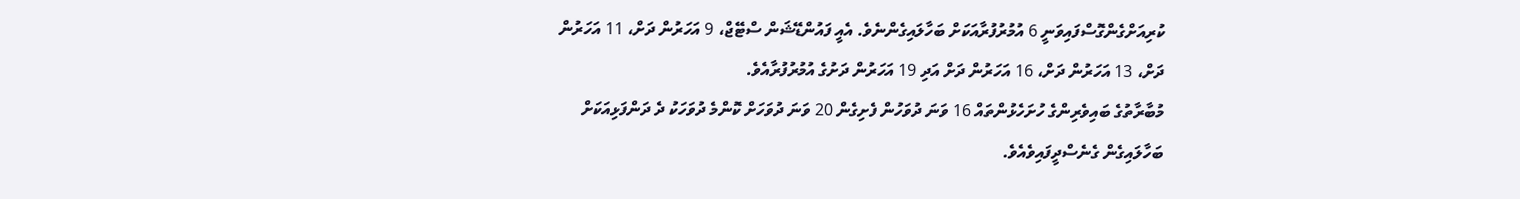ކުރިއަށްގެންގޮސްފައިވަނީ 6 އުމުރުފުރާއަކަށް ބަހާލައިގެންނެވެ. އެއީ ފައުންޑޭޝަން ސްޓޭޖް، 9 އަހަރުން ދަށް، 11 އަހަރުން ދަށް، 13 އަހަރުން ދަށް، 16 އަހަރުން ދަށް އަދި 19 އަހަރުން ދަށުގެ އުމުރުފުރާއެވެ.
މުބާރާތުގެ ބައިވެރިންގެ ހުށަހެޅުންތައް 16 ވަނަ ދުވަހުން ފެށިގެން 20 ވަނަ ދުވަހަށް ކޮންމެ ދުވަހަކު ދެ ދަންފަޅިއަކަށް ބަހާލައިގެން ގެނެސްދީފައިވެއެވެ.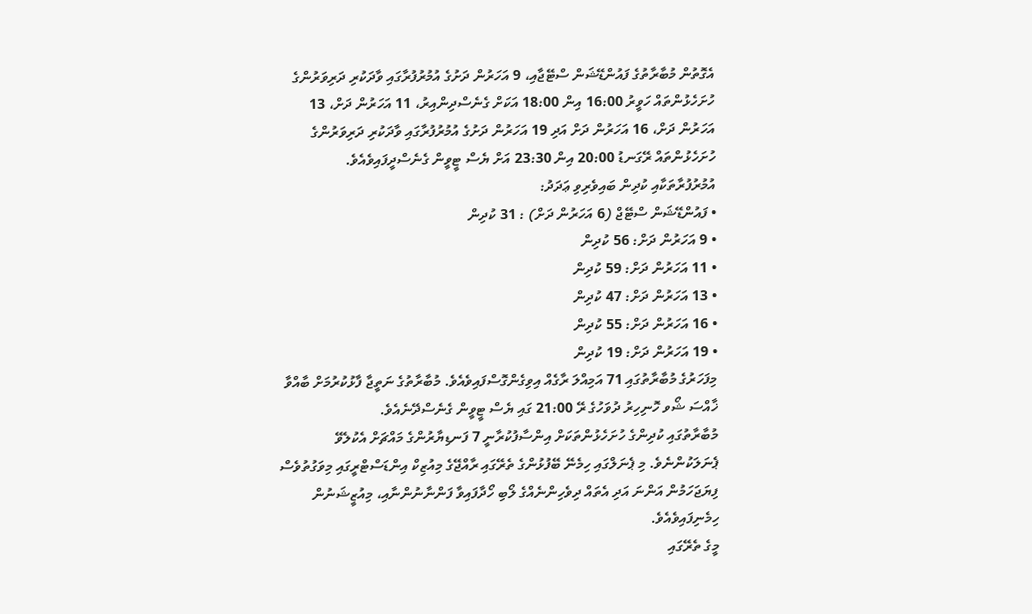އެގޮތުން މުބާރާތުގެ ފައުންޑޭޝަން ސްޓޭޖާއި، 9 އަހަރުން ދަށުގެ އުމުރުފުރާގައި ވާދަކުރި ދަރިވަރުންގެ ހުށަހެޅުންތައް ހަވީރު 16:00 އިން 18:00 އަކަށް ގެނެސްދިންއިރު، 11 އަހަރުން ދަށް، 13 އަހަރުން ދަށް، 16 އަހަރުން ދަށް އަދި 19 އަހަރުން ދަށުގެ އުމުރުފުރާގައި ވާދަކުރި ދަރިވަރުންގެ ހުށަހެޅުންތައް ރޭގަނޑު 20:00 އިން 23:30 އަށް ޔެސް ޓީވީން ގެނެސްދީފައިވެއެވެ.
އުމުރުފުރާތަކާއި ކުދިން ބައިވެރިވި ޢަދަދު:
• ފައުންޑޭޝަން ސްޓޭޖް (6 އަހަރުން ދަށް) : 31 ކުދިން
• 9 އަހަރުން ދަށް: 56 ކުދިން
• 11 އަހަރުން ދަށް: 59 ކުދިން
• 13 އަހަރުން ދަށް: 47 ކުދިން
• 16 އަހަރުން ދަށް: 55 ކުދިން
• 19 އަހަރުން ދަށް: 19 ކުދިން
މިފަހަރުގެ މުބާރާތުގައި 71 އަމިއްލަ ރާގެއް އިވިގެންގޮސްފައިވެއެވެ. މުބާރާތުގެ ނަތީޖާ ފާޅުކުރުމަށް ބާއްވާ ޚާއްސަ ޝޯވ ހޮނިހިރު ދުވަހުގެ ރޭ 21:00 ގައި ޔެސް ޓީވީން ގެނެސްދޭނެއެވެ.
މުބާރާތުގައި ކުދިންގެ ހުށަހެޅުންތަކަށް އިންސާފުކުރާނީ 7 ފަނޑިޔާރުންގެ މައްޗަށް އެކުލެވޭ ޕެނަލަކުންނެވެ. މި ޕެނަލްގައި ހިމެނޭ ބޭފުޅުންގެ ތެރޭގައި ރާއްޖޭގެ މިއުޒިކް އިންޑަސްޓްރީގައި މިވަގުތުވެސް ފިޔަޖަހަމުން އަންނަ އަދި އެތައް ދިވެހިންނެއްގެ ލޯބި ހޯދާފައިވާ ފަންނާނުންނާއި، މިއުޒީޝަނުން ހިމެނިފައިވެއެވެ.
މީގެ ތެރޭގައި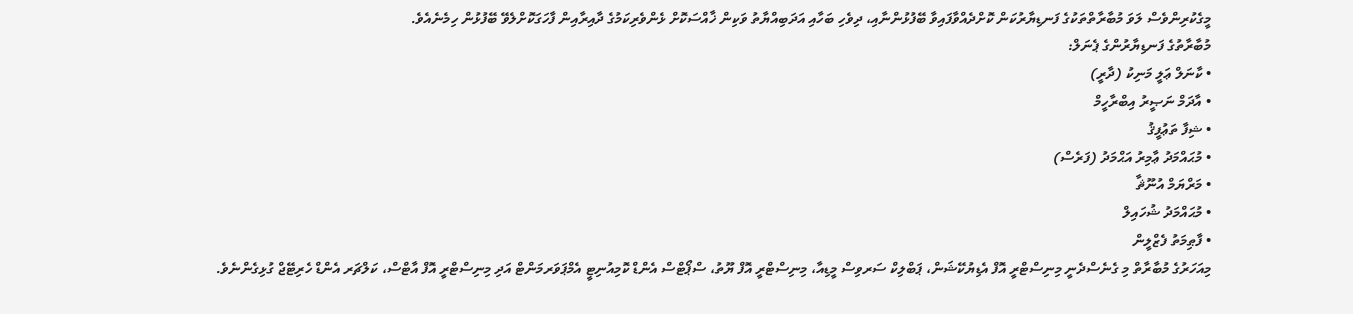މީގެކުރިންވެސް ލަވަ މުބާރާތްތަކުގެ ފަނޑިޔާރުކަން ކޮށްދެއްވާފައިވާ ބޭފުޅުންނާއި، ދިވެހި ބަހާއި އަދަބިއްޔާތު ވަކިން ޚާއްސަކޮށް ޅެންވެރިކަމުގެ ދާއިރާއިން ފާހަގަކޮށްލެވޭ ބޭފުޅުން ހިމެނެއެވެ.
މުބާރާތުގެ ފަނޑިޔާރުންގެ ޕެނަލް:
• ކާނަލް ޢަލީ މަނިކު (ދާރީ)
• އާދަމް ނަޞީރު އިބްރާހީމް
• ޝިފާ ތަޢުފީޤު
• މުޙައްމަދު ޢާމިރު އަޙްމަދު (ފަރެސް)
• މަރްޔަމް އުނޫޘާ
• މުޙައްމަދު ޝުހައިލް
• ފާޠިމަތު ފެޒްލީން
މިއަހަރުގެ މުބާރާތް މި ގެނެސްދެނީ މިނިސްޓްރީ އޮފް އެޑިޔުކޭޝަން، ޕަބްލިކް ސަރވިސް މީޑިއާ، މިނިސްޓްރީ އޮފް ޔޫތު، ސްޕޯޓްސް އެންޑް ކޮމިއުނިޓީ އެމްޕަވަރމަންޓް އަދި މިނިސްޓްރީ އޮފް އާޓްސް، ކަލްޗަރ އެންޑް ހެރިޓޭޖް ގުޅިގެންނެވެ.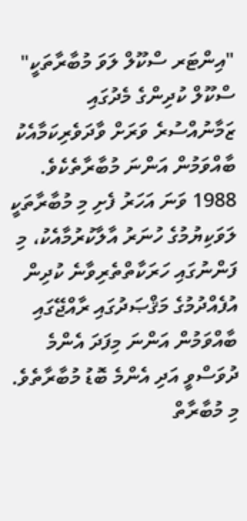"އިންޓަރ ސްކޫލް ލަވަ މުބާރާތަކީ" ސްކޫލް ކުދިންގެ މެދުގައި ޒަމާނުއްސުރެ ވަރަށް ވާދަވެރިކަމާއެކު ބާއްވަމުން އަންނަ މުބާރާތެކެވެ. 1988 ވަނަ އަހަރު ފެށި މި މުބާރާތަކީ ލަވަކިޔުމުގެ ހުނަރު އާލާކުރުމާއެކު، މި ފަންނުގައި ހަރަކާތްތެރިވާނެ ކުދިން އުފެއްދުމުގެ މަޤްޞަދުގައި ރާއްޖޭގައި ބާއްވަމުން އަންނަ މިފަދަ އެންމެ ދުވަސްވީ އަދި އެންމެ ބޮޑު މުބާރާތެވެ. މި މުބާރާތް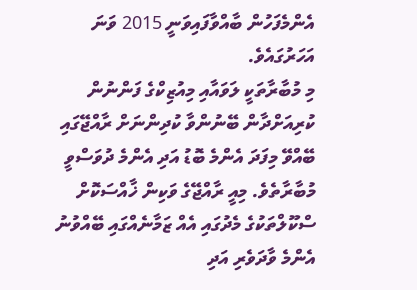އެންމެފަހުން ބާއްވާފައިވަނީ 2015 ވަނަ އަހަރުގައެވެ.
މި މުބާރާތަކީ ލަވައާއި މިއުޒިކްގެ ފަންނުން ކުރިއަށްދާން ބޭނުންވާ ކުދިންނަށް ރާއްޖޭގައި ބޭއްވޭ މިފަދަ އެންމެ ބޮޑު އަދި އެންމެ ދުވަސްވީ މުބާރާތެވެ. މިއީ ރާއްޖޭގެ ވަކިން ޚާއްސަކޮށް ސްކޫލްތަކުގެ މެދުގައި އެއް ޒަމާނެއްގައި ބޭއްވުނު އެންމެ ވާދަވެރި އަދި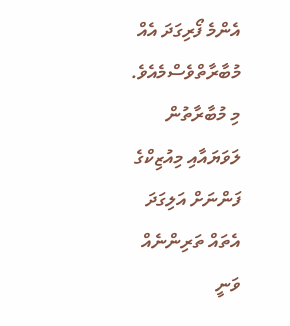އެންމެ ފޯރިގަދަ އެއް މުބާރާތްވެސްމެއެވެ. މި މުބާރާތުން ލަވަޔައާއި މިއުޒިކްގެ ފަންނަށް އަލިގަދަ އެތައް ތަރިންނެއް ވަނީ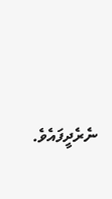ނެރެދީފައެވެ.